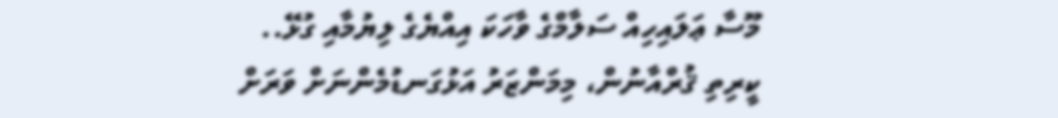މޫސާ ޢަލައިހިއް ސަލާމްގެ ވާހަކަ އިއްޔެގެ ލިޔުމާއި ގުޅޭ..
ކީރިތި ޤުރްއާނުން، މިމަންޒަރު އަޅުގަނޑުމެންނަށް ވަރަށް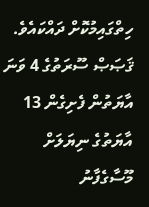ހިތްގައިމުކޮށް ދައްކައެވެ. ޤަޞަޞް ސޫރަތުގެ 4 ވަނަ އާޔަތުން ފެށިގެން 13 އާޔަތުގެ ނިޔަލަށް މޫސާގެފާނު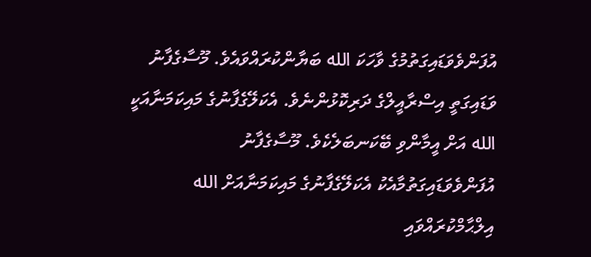އުފަންވެވަޑައިގަތުމުގެ ވާހަކަ الله ބަޔާންކުރައްވައެވެ. މޫސާގެފާނު ވަޑައިގަތީ އިސްރާއީލްގެ ދަރިކޮޅުންނެވެ. އެކަލޭގެފާނުގެ މައިކަމަނާއަކީ الله އަށް އީމާންވި ބޭކަނބަލެކެވެ. މޫސާގެފާނު އުފަންވެވަޑައިގަތުމާއެކު އެކަލޭގެފާނުގެ މައިކަމަނާއަށް الله އިލްޙާމްކުރައްވައި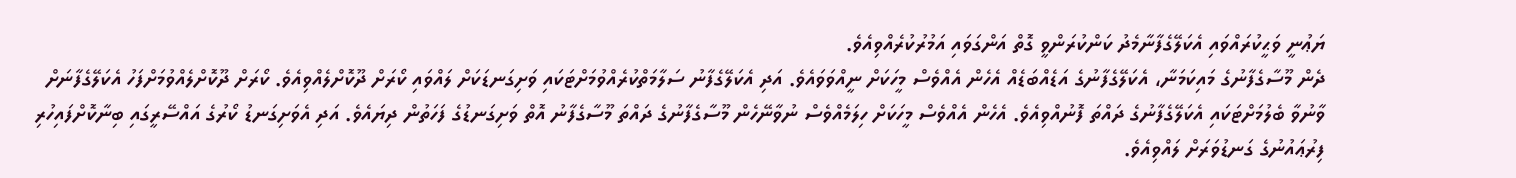ޔަޢުނީ ވަޙީކުރައްވައި އެކަލޭގެފާނާމެދު ކަންކުރަންވީ ގޮތް އަންގަވައި އަމުރުކުރެއްވިއެވެ.
ދެން މޫސާގެފާނުގެ މައިކަމަނާ، އެކަލޭގެފާނުގެ އަޑެއްބަޑެއް އެހެން އެއްވެސް މީހަކަށް ނީއްވަވައެވެ. އަދި އެކަލޭގެފާނު ސަލާމަތްކުރެއްވުމަށްޓަކައި ވަށިގަނޑަކަށް ލައްވައި ކޯރަށް ދޫކޮށްލެއްވިއެވެ. ކޯރަށް ދޫކޮށްލެއްވުމަށްފަހު އެކަލޭގެފާނަށް ވާނުވާ ބެލުމަށްޓަކައި އެކަލޭގެފާނުގެ ދައްތަ ފޮނުއްވިއެވެ. އެހެން އެއްވެސް މީހަކަށް ހިލަމެއްވެސް ނުވާނޭހެން މޫސާގެފާނުގެ ދައްތަ މޫސާގެފާނު އޮތް ވަށިގަނޑުގެ ފަހަތުން ދިޔައެވެ. އަދި އެވަށިގަނޑު ކޯރުގެ އައްސޭރީގައި ބިނާކޮށްފައިހުރި ފިރުޢައުނުގެ ގަނޑުވަރަށް ލައްވިއެވެ.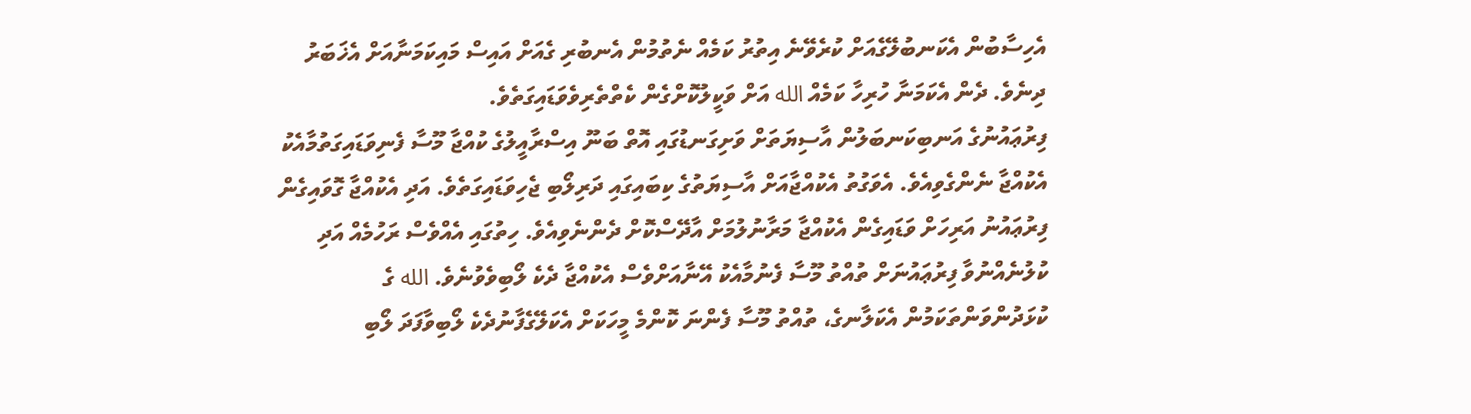އެހިސާބުން އެކަނބުލޭގެއަށް ކުރެވޭނެ އިތުރު ކަމެއް ނެތުމުން އެނބުރި ގެއަށް އައިސް މައިކަމަނާއަށް އެޚަބަރު ދިނެވެ. ދެން އެކަމަނާ ހުރިހާ ކަމެއް الله އަށް ވަކީލުކޮށްގެން ކެތްތެރިވެވަޑައިގަތެވެ.
ފިރުޢައުނުގެ އަނބިކަނބަލުން އާސިޔަތަށް ވަށިގަނޑުގައި އޮތް ބަނޫ އިސްރާއީލުގެ ކުއްޖާ މޫސާ ފެނިވަޑައިގަތުމާއެކު އެކުއްޖާ ނެންގެވިއެވެ. އެވަގުތު އެކުއްޖާއަށް އާސިޔަތުގެ ކިބައިގައި ދަރިލޯބި ޖެހިވަޑައިގަތެވެ. އަދި އެކުއްޖާ ގޮވައިގެން ފިރުޢައުނު އަރިހަށް ވަޑައިގެން އެކުއްޖާ މަރާނުލުމަށް އާދޭސްކޮށް ދެންނެވިއެވެ. ހިތުގައި އެއްވެސް ރަހުމެއް އަދި ކުލުނެއްނުވާ ފިރުޢައުނަށް ތުއްތު މޫސާ ފެނުމާއެކު އޭނާއަށްވެސް އެކުއްޖާ ދެކެ ލޯބިވެވުނެވެ. الله ގެ ކުޅަދުންވަންތަކަމުން އެކަލާނގެ، ތުއްތު މޫސާ ފެންނަ ކޮންމެ މީހަކަށް އެކަލޭގެފާނުދެކެ ލޯބިވާފަދަ ލޯބި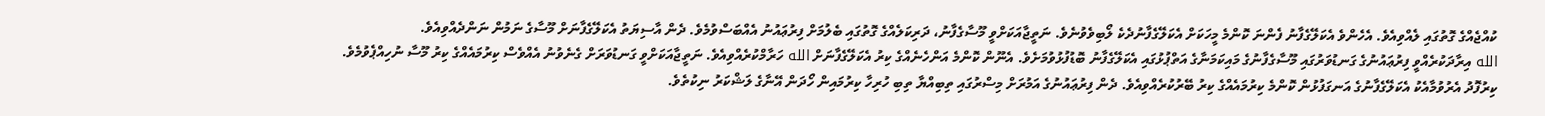ކުއްޖެއްގެ ގޮތުގައި ލެއްވިއެވެ. އެހެންވެ އެކަލޭގެފާނު ފެންނަ ކޮންމެ މީހަކަށް އެކަލޭގެފާނުދެކެ ލޯބިވެވުނެވެ. ނަތީޖާއަކަށްވީ މޫސާގެފާނު، ދަރިކަލެއްގެ ގޮތުގައި ބެލުމަށް ފިރުޢައުނު އެއްބަސްވުމެވެ. ދެން އާސިޔަތު އެކަލޭގެފާނަށް މޫސާގެ ނަމުން ނަންދެއްވިއެވެ.
الله އިރާދަކުރެއްވީ ފިރުޢައުނުގެ ގަނޑުވަރުގައި މޫސާގެފާނުގެ މައިކަމަނާގެ އަތްޕުޅުގައި އެކަލޭގެފާނު ބޮޑުފުޅުވުމަށެވެ. އެނޫން ކޮންމެ އަންހެނެއްގެ ކިރު އެކަލޭގެފާނަށް الله ހަރާމްކުރެއްވިއެވެ. ނަތީޖާއަކަށްވީ ގަނޑުވަރަށް ގެނެވުނު އެއްވެސް ކިރުމައެއްގެ ކިރު މޫސާ ނުހިއްޕެވުމެވެ. ކިރުފޮދު އެރުވުމާއެކު އެކަލޭގެފާނުގެ އަނގަފުޅުން ކޮންމެ ކިރުމައެއްގެ ކިރު ބޭރުކުރެއްވިއެވެ. ދެން ފިރުޢައުނުގެ އަމުރަށް މިސްރުގައި ތިބިއްޔާ ތިބި ހުރިހާ ކިރުމައިން ހޯދަން އޭނާގެ ލަޝްކަރު ނިކުތެވެ.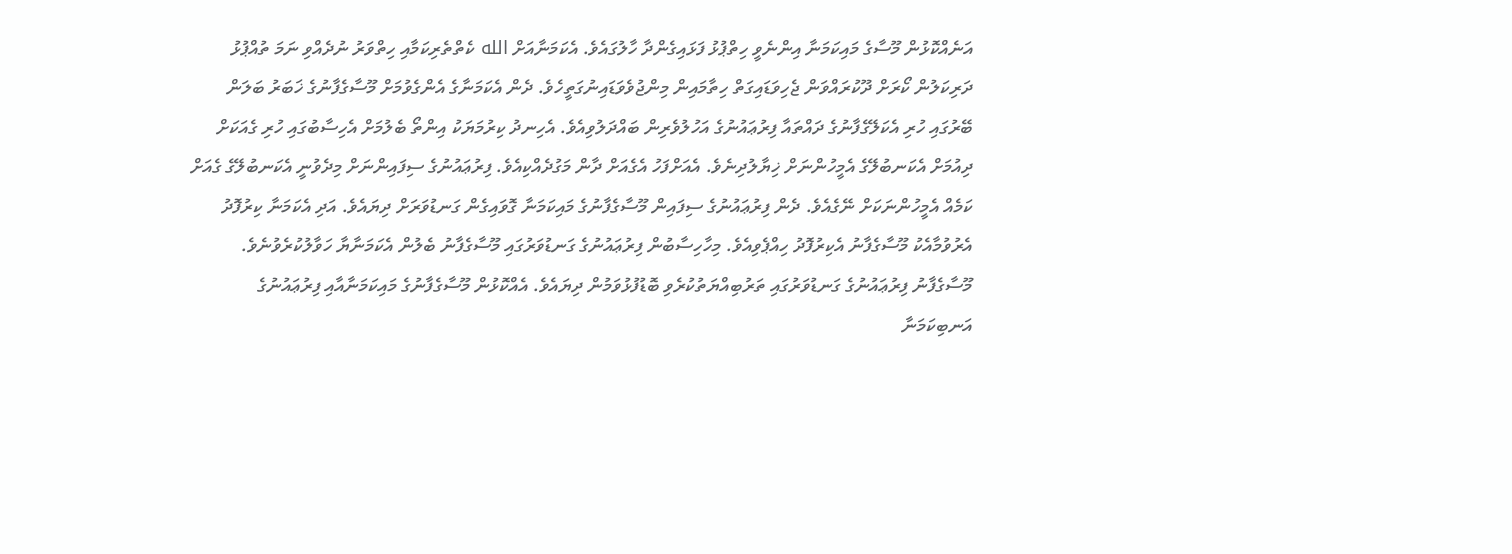އަނެއްކޮޅުން މޫސާގެ މައިކަމަނާ އިންނެވީ ހިތްޕުޅު ފަޅައިގެންދާ ހާލުގައެވެ. އެކަމަނާއަށް الله ކެތްތެރިކަމާއި ހިތްވަރު ނުދެއްވި ނަމަ ތުއްޕުޅު ދަރިކަލުން ކޯރަށް ދޫކުރައްވަން ޖެހިވަޑައިގަތް ހިތާމައިން މިންޖުވެވަޑައިނުގަތީހެވެ. ދެން އެކަމަނާގެ އެންގެވުމަށް މޫސާގެފާނުގެ ޚަބަރު ބަލަން ބޭރުގައި ހުރި އެކަލޭގެފާނުގެ ދައްތައާ ފިރުޢައުނުގެ އަހުލުވެރިން ބައްދަލުވިއެވެ. އެހިނދު ކިރުމަޔަކު އިންތޯ ބެލުމަށް އެހިސާބުގައި ހުރި ގެއަކަށް ދިއުމަށް އެކަނބުލޭގެ އެމީހުންނަށް ޚިޔާލުދިނެވެ. އެއަށްފަހު އެގެއަށް ދާން މަގުދެއްކިއެވެ. ފިރުޢައުނުގެ ސިފައިންނަށް މިދެވުނީ އެކަނބުލޭގެ ގެއަށް ކަމެއް އެމީހުންނަކަށް ނޭގެއެވެ. ދެން ފިރުޢައުނުގެ ސިފައިން މޫސާގެފާނުގެ މައިކަމަނާ ގޮވައިގެން ގަނޑުވަރަށް ދިޔައެވެ. އަދި އެކަމަނާ ކިރުފޮދު އެރުވުމާއެކު މޫސާގެފާނު އެކިރުފޮދު ހިއްޕެވިއެވެ. މިހާހިސާބުން ފިރުޢައުނުގެ ގަނޑުވަރުގައި މޫސާގެފާނު ބެލުން އެކަމަނާޔާ ހަވާލުކުރެވުނެވެ.
މޫސާގެފާނު ފިރުޢައުނުގެ ގަނޑުވަރުގައި ތަރުބިއްޔަތުކުރެވި ބޮޑުފުޅުވަމުން ދިޔައެވެ. އެއްކޮޅުން މޫސާގެފާނުގެ މައިކަމަނާއާއި ފިރުޢައުނުގެ އަނބިކަމަނާ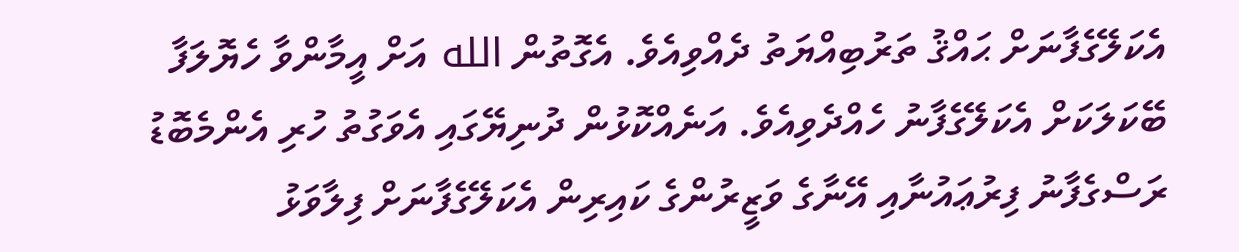އެކަލޭގެފާނަށް ޙައްޤު ތަރުބިއްޔަތު ދެއްވިއެވެ. އެގޮތުން الله އަށް އީމާންވާ ހެޔޮލަފާ ބޭކަލަކަށް އެކަލޭގެފާނު ހެއްދެވިއެވެ. އަނެއްކޮޅުން ދުނިޔޭގައި އެވަގުތު ހުރި އެންމެބޮޑު ރަސްގެފާނު ފިރުޢައުނާއި އޭނާގެ ވަޒީރުންގެ ކައިރިން އެކަލޭގެފާނަށް ފިލާވަޅު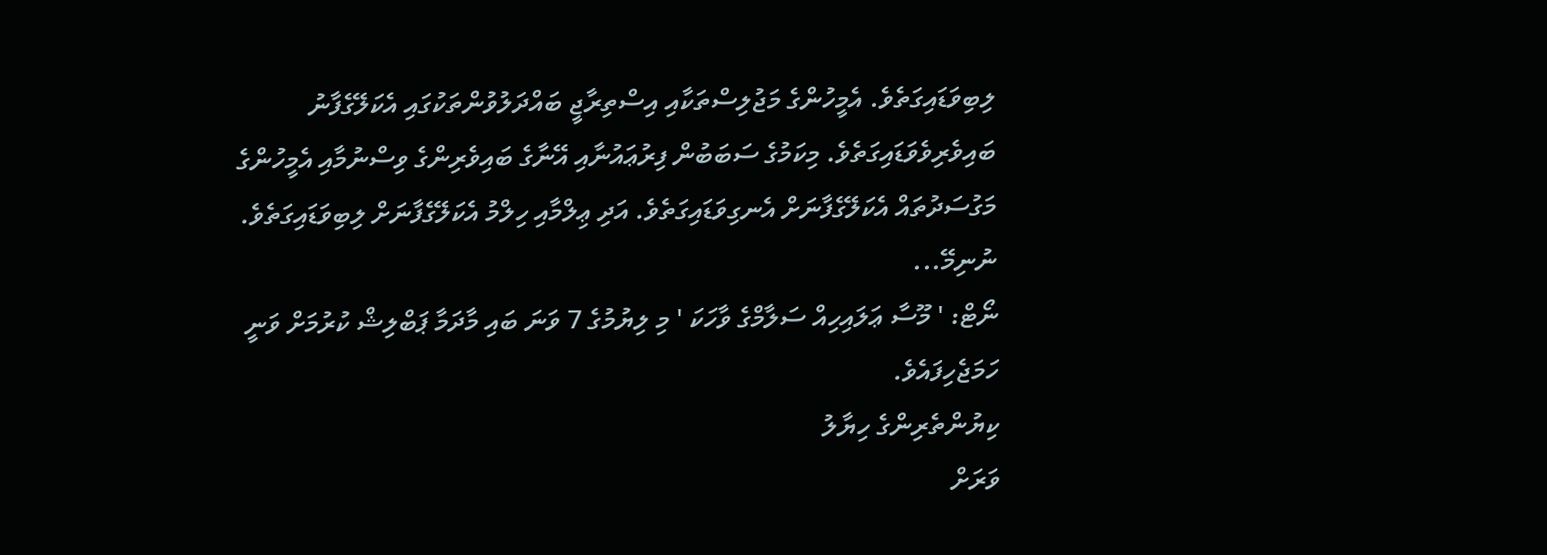ލިބިވަޑައިގަތެވެ. އެމީހުންގެ މަޖުލިސްތަކާއި އިސްތިރާޖީ ބައްދަލުވުންތަކުގައި އެކަލޭގެފާނު ބައިވެރިވެވަޑައިގަތެވެ. މިކަމުގެ ސަބަބުން ފިރުޢައުނާއި އޭނާގެ ބައިވެރިންގެ ވިސްނުމާއި އެމީހުންގެ މަގުސަދުތައް އެކަލޭގެފާނަށް އެނގިވަޑައިގަތެވެ. އަދި ޢިލްމާއި ހިލްމު އެކަލޭގެފާނަށް ލިބިވަޑައިގަތެވެ.
ނުނިމޭ...
ނޯޓް: ' މޫސާ ޢަލައިހިއް ސަލާމްގެ ވާހަކަ ' މި ލިޔުމުގެ 7 ވަނަ ބައި މާދަމާ ޕަބްލިޝް ކުރުމަށް ވަނީ ހަމަޖެހިފައެވެ.
ކިޔުންތެރިންގެ ހިޔާލު
ވަރަށް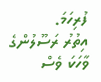ފުރިހަމަ.
އިތުރު ރަސޫލުންގެ ވާހަކަ ވެސް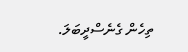ތިހެން ގެނެސްދީބަލަ.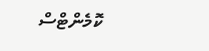ކޮމެންޓްސް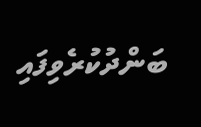ބަންދުކުރެވިފައި